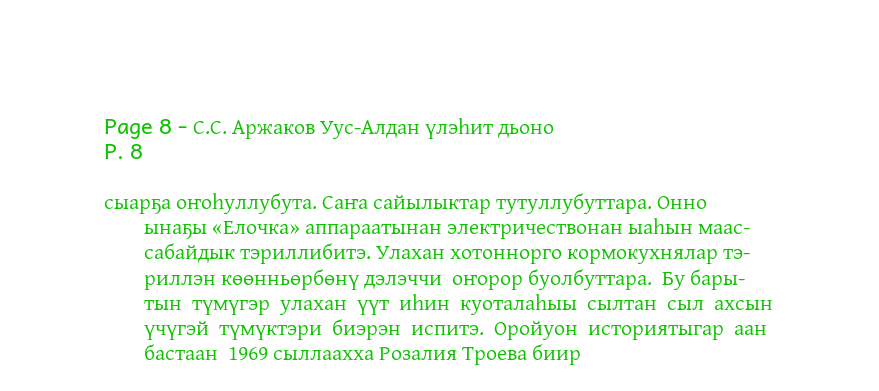Page 8 - С.С. Аржаков Уус-Алдан үлэһит дьоно
P. 8

сыарҕа оҥоһуллубута. Саҥа сайылыктар тутуллубуттара. Онно
        ынаҕы «Елочка» аппараатынан электричествонан ыаһын маас-
        сабайдык тэриллибитэ. Улахан хотоннорго кормокухнялар тэ-
        риллэн көөнньөрбөнү дэлэччи  оҥорор буолбуттара.  Бу бары-
        тын  түмүгэр  улахан  үүт  иһин  куоталаһыы  сылтан  сыл  ахсын
        үчүгэй  түмүктэри  биэрэн  испитэ.  Оройуон  историятыгар  аан
        бастаан  1969 сыллаахха Розалия Троева биир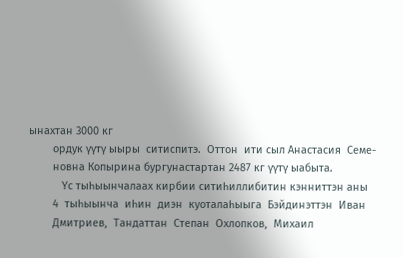ынахтан 3000 кг
        ордук үүтү ыыры  ситиспитэ.  Оттон  ити сыл Анастасия  Семе-
        новна Копырина бургунастартан 2487 кг үүтү ыабыта.
           Үс тыһыынчалаах кирбии ситиһиллибитин кэнниттэн аны
        4  тыһыынча  иһин  диэн  куоталаһыыга  Бэйдинэттэн  Иван
        Дмитриев,  Тандаттан  Степан  Охлопков,  Михаил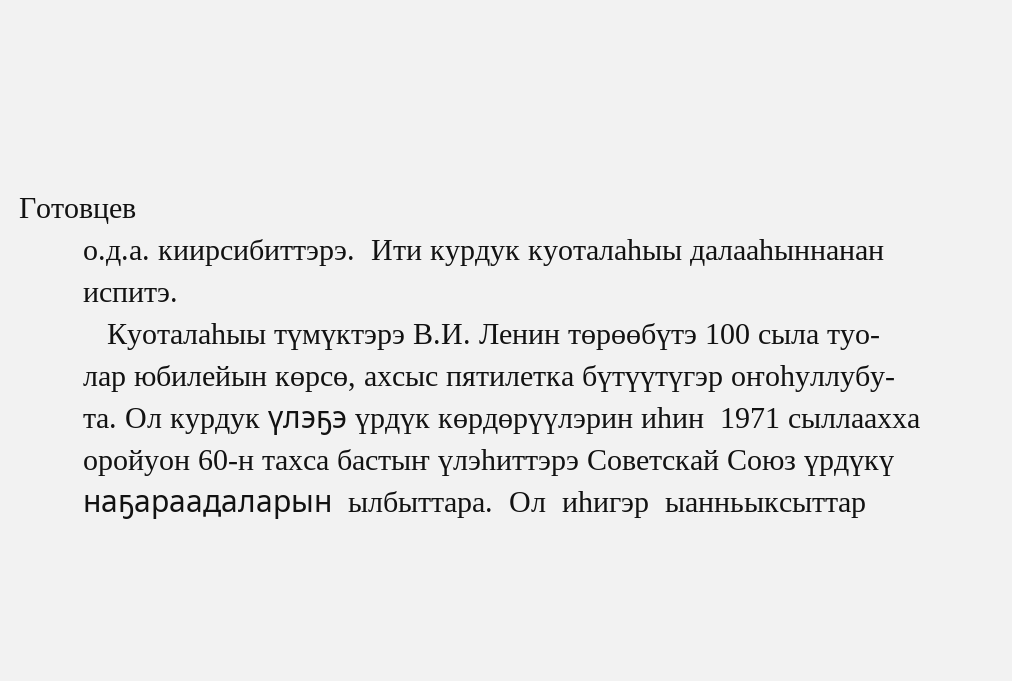Готовцев
        о.д.а. киирсибиттэрэ.  Ити курдук куоталаһыы далааһыннанан
        испитэ.
           Куоталаһыы түмүктэрэ В.И. Ленин төрөөбүтэ 100 сыла туо-
        лар юбилейын көрсө, ахсыс пятилетка бүтүүтүгэр оҥоһуллубу-
        та. Ол курдук үлэҕэ үрдүк көрдөрүүлэрин иһин  1971 сыллаахха
        оройуон 60-н тахса бастыҥ үлэһиттэрэ Советскай Союз үрдүкү
        наҕараадаларын  ылбыттара.  Ол  иһигэр  ыанньыксыттар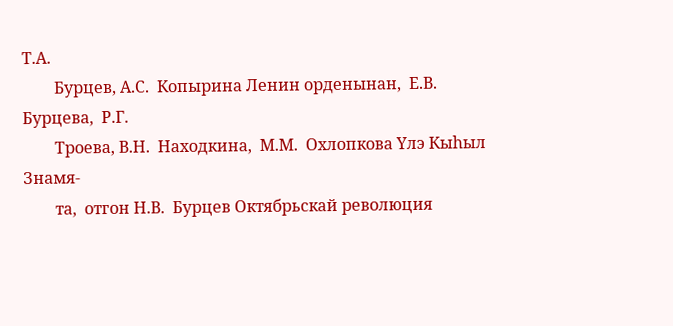Т.А.
        Бурцев, А.С.  Копырина Ленин орденынан,  Е.В.  Бурцева,  Р.Г.
        Троева, В.Н.  Находкина,  М.М.  Охлопкова Үлэ Кыһыл Знамя-
        та,  отгон Н.В.  Бурцев Октябрьскай революция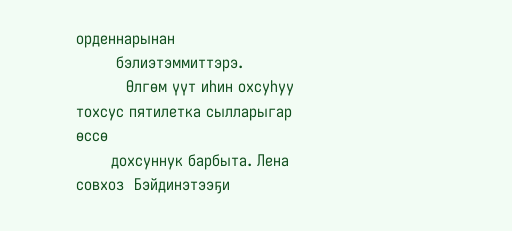орденнарынан
        бэлиэтэммиттэрэ.
          Өлгөм үүт иһин охсуһуу тохсус пятилетка сылларыгар өссө
       дохсуннук барбыта. Лена совхоз  Бэйдинэтээҕи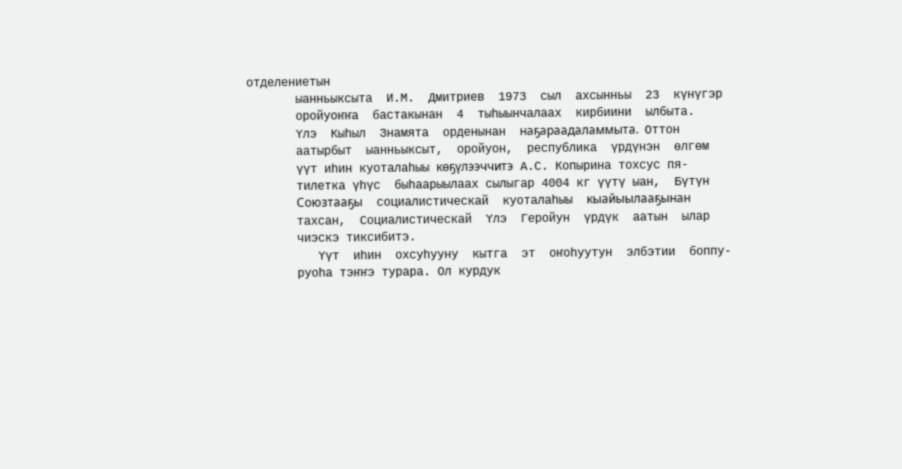отделениетын
       ыанньыксыта  И.М.  Дмитриев  1973  сыл  ахсынньы  23  күнүгэр
       оройуоҥҥа  бастакынан  4  тыһыынчалаах  кирбиини  ылбыта.
       Үлэ  Кыһыл  Знамята  орденынан  наҕараадаламмыта.  Оттон
       аатырбыт  ыанньыксыт,  оройуон,  республика  үрдүнэн  өлгөм
       үүт иһин куоталаһыы көҕүлээччитэ А.С. Копырина тохсус пя-
       тилетка үһүс  быһаарыылаах сылыгар 4004 кг үүтү ыан,  Бүтүн
       Союзтааҕы  социалистическай  куоталаһыы  кыайыылааҕынан
       тахсан,  Социалистическай  Үлэ  Геройун  үрдүк  аатын  ылар
       чиэскэ тиксибитэ.
          Үүт  иһин  охсуһууну  кытга  эт  оҥоһуутун  элбэтии  боппу-
       руоһа тэҥҥэ турара. Ол курдук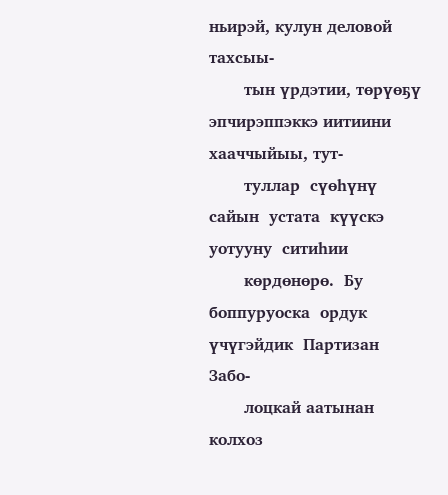ньирэй, кулун деловой тахсыы-
       тын үрдэтии, төрүөҕү эпчирэппэккэ иитиини хааччыйыы, тут-
       туллар  сүөһүнү  сайын  устата  күүскэ  уотууну  ситиһии
       көрдөнөрө.  Бу  боппуруоска  ордук үчүгэйдик  Партизан  Забо-
       лоцкай аатынан колхоз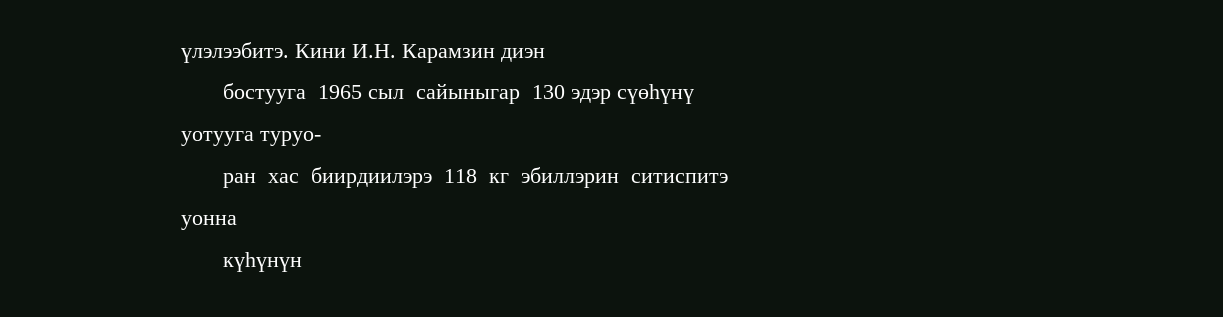үлэлээбитэ. Кини И.Н. Карамзин диэн
       бостууга  1965 сыл  сайыныгар  130 эдэр сүөһүнү уотууга туруо-
       ран  хас  биирдиилэрэ  118  кг  эбиллэрин  ситиспитэ  уонна
       күһүнүн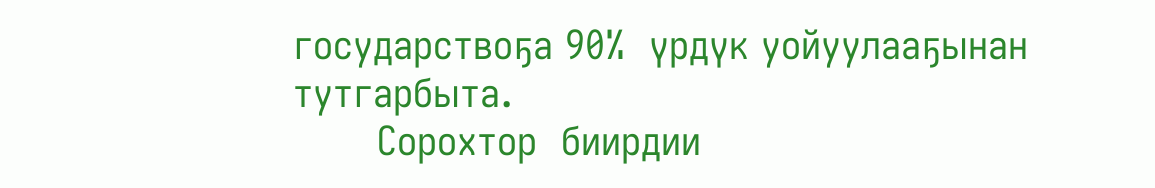государствоҕа 90%  үрдүк уойуулааҕынан тутгарбыта.
       Сорохтор  биирдии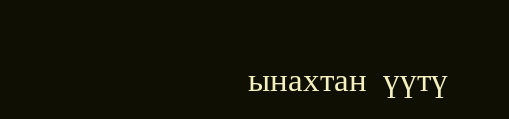ынахтан  үүтү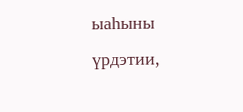ыаһыны  үрдэтии,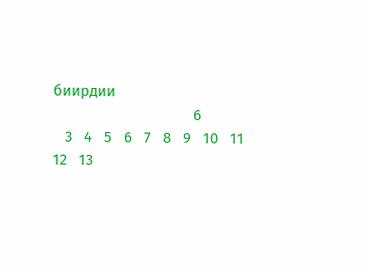биирдии
                                   6
   3   4   5   6   7   8   9   10   11   12   13